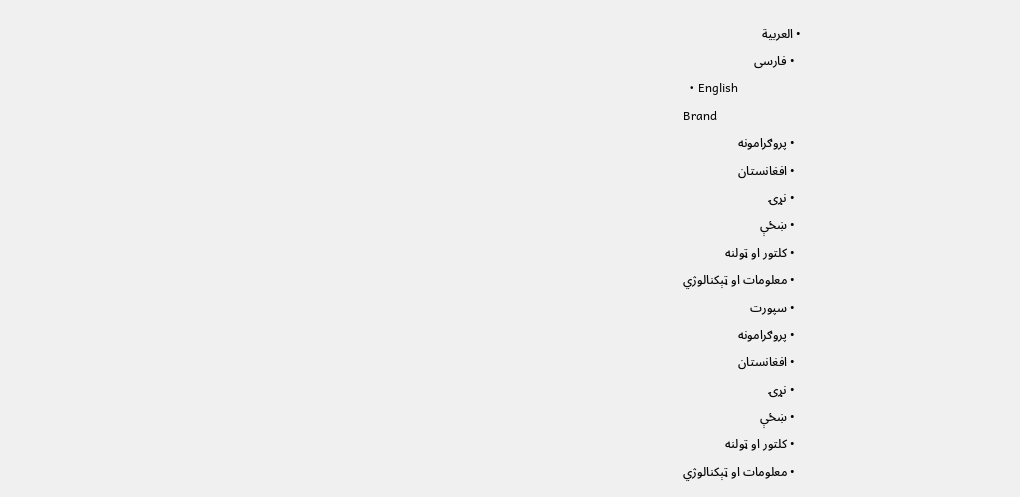• العربية
  • فارسی
  • English
Brand
  • پروګرامونه
  • افغانستان
  • نړۍ
  • ښځې
  • کلتور او ټولنه
  • معلومات او ټېکنالوژي
  • سپورت
  • پروګرامونه
  • افغانستان
  • نړۍ
  • ښځې
  • کلتور او ټولنه
  • معلومات او ټېکنالوژي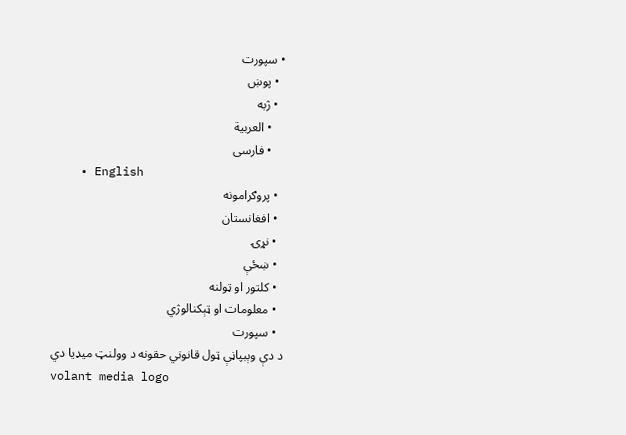• سپورت
  • پوښ
  • ژبه
    • العربية
    • فارسی
    • English
  • پروګرامونه
  • افغانستان
  • نړۍ
  • ښځې
  • کلتور او ټولنه
  • معلومات او ټېکنالوژي
  • سپورت
د دې وېبپاڼې ټول قانوني حقونه د وولنټ میډیا دي
volant media logo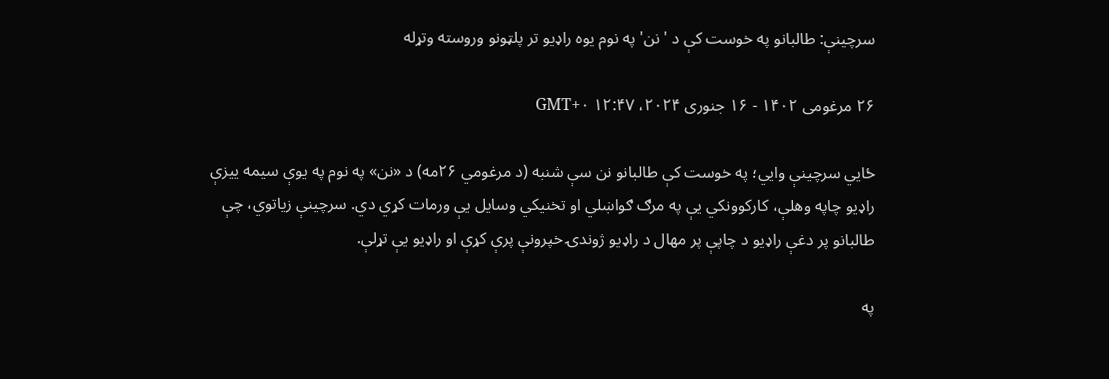سرچینې: طالبانو په خوست کې د 'نن' په نوم یوه راډيو تر پلټونو وروسته وتړله

۲۶ مرغومی ۱۴۰۲ - ۱۶ جنوری ۲۰۲۴، ۱۲:۴۷ GMT+۰

ځايي سرچینې وايي؛ په خوست کې طالبانو نن سې شنبه (د مرغومي ۲۶مه) د «نن» په نوم په یوې سیمه ییزې راډيو چاپه وهلې، کارکوونکي یې په مرګ ګواښلي او تخنيکي وسايل يې ورمات کړي دي. سرچینې زیاتوي، چې طالبانو پر دغې راډيو د چاپې پر مهال د راډیو ژوندۍ خپرونې پرې کړې او راډیو یې تړلې.

په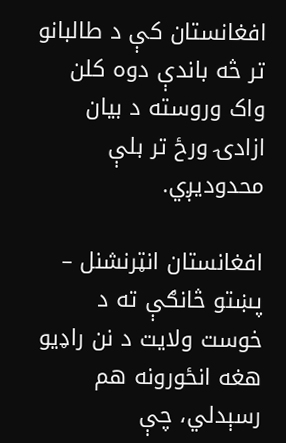افغانستان کې د طالبانو تر څه باندې دوه کلن واک وروسته د بيان ازادۍ ورځ تر بلې محدوديږي.

افغانستان انټرنشنل – پښتو څانګې ته د خوست ولایت د نن راډيو هغه انځورونه هم رسېدلي، چې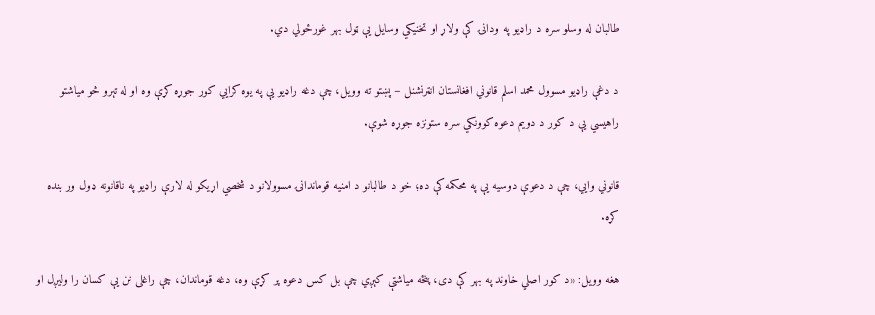طالبان له وسلو سره د راډيو په ودانۍ کې ولاړ او تخنيکي وسايل يې ټول بهر غورځولي دي.

د دغې راډيو مسوول محمد اسلم قانوني افغانستان انټرنشنل – پښتو ته وويل، چې دغه راډیو یې په یوه کرايي کور جوړه کړې وه او له تېرو څو مياشتو راهيسي يې د کور د دویم دعوه کوونکي سره ستونزه جوړه شوې.

قانوني وايي، چې د دعوې دوسيه يې په محکمه کې ده؛ خو د طالبانو د امنيه قوماندانۍ مسوولانو د شخصي اړيکو له لارې راډيو په ناقانونه ډول ور بنده کړه.

هغه وویل: «د کور اصلي خاوند په بهر کې دی، پنځه مياشتې کېږي چې بل کس دعوه پر کړې وه، دغه قوماندان، چې راغلی نن یې کسان را وليږل او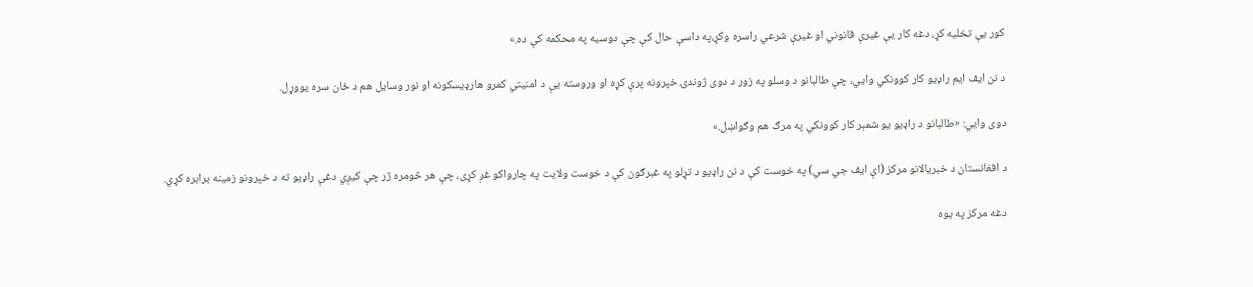کور یې تخليه کړ، دغه کار یې غيرې قانوني او غیرې شرعي راسره وکړ،په داسې حال کې چې دوسيه په محکمه کې ده.»

د نن ايف ايم راډيو کار کوونکي وايي، چې طالبانو د وسلو په زور د دوی ژوندۍ خپرونه پرې کړه او وروسته یې د امنیتي کمرو هارډيسکونه او نور وسايل هم د ځان سره یووړل.

دوی وايي: «طالبانو د راډيو يو شمېر کار کوونکي په مرګ هم وګواښل.»

د افغانستان د خبریالانو مرکز (اې ایف‌ جي سي) په خوست کې د نن راډیو د تړلو په غبرګون کې د خوست ولايت په چارواکو غږ کړی، چې هر څومره ژر چې کیږي دغې راډیو ته د خپرونو زمینه برابره کړي.

دغه مرکز په يوه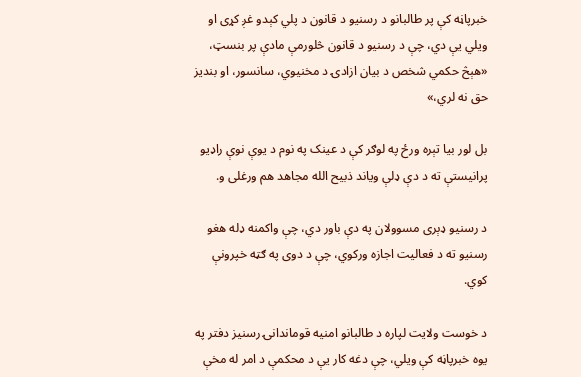خبرپاڼه کې پر طالبانو د رسنیو د قانون د پلي کېدو غږ کړی او ويلي یې دي، چې د رسنیو د قانون څلورمې مادې پر بنسټ، «هېڅ حکمي شخص د بیان ازادۍ د مخنیوي، سانسور، او بندیز حق نه لري،»

بل لور بيا تېره ورځ په لوګر کې د عینک په نوم د یوې نوې راډيو پرانيستې ته د دې ډلې وياند ذبیح الله مجاهد هم ورغلی و.

د رسنيو ډېری مسوولان په دې باور دي، چې واکمنه ډله هغو رسنيو ته د فعاليت اجازه ورکوي، چې د دوی په ګټه خپرونې کوي.

د خوست ولایت لپاره د طالبانو امنيه قوماندانۍ رسنیز دفتر په يوه خبرپاڼه کې ويلي، چې دغه کار یې د محکمې د امر له مخې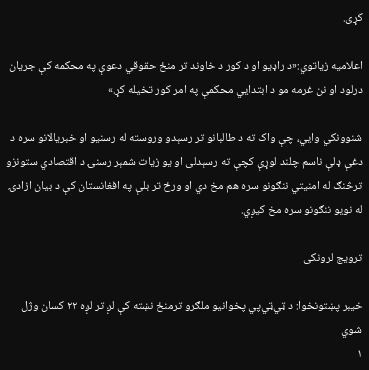کړی.

اعلامیه زیاتوي:«د راډيو او د کور د خاوند تر منځ حقوقي دعوې په محکمه کې جريان درلود او نن غرمه مو د ابتدايي محکمې په امر کور تخيله کړ.»

شنوونکي وايي، چې واک ته د طالبانو تر رسېدو وروسته له رسنيو او خبريالانو سره د دغې ډلې ناسم چلند لوړې کچې ته رسېدلی او یو زيات شمېر رسنۍ د اقتصادي ستونزو ترڅنګ له امنيتي ننګونو سره هم مخ دي او ورځ تر بلې په افغانستان کې د بيان ازادۍ له نویو ننګونو سره مخ کیږي.

ترویج لرونکی

خیبر پښتونخوا: د ټي‌ټي‌پي پخوانیو ملګرو ترمنځ نښته کې لږ تر لږه ۲۲ کسان وژل شوي
۱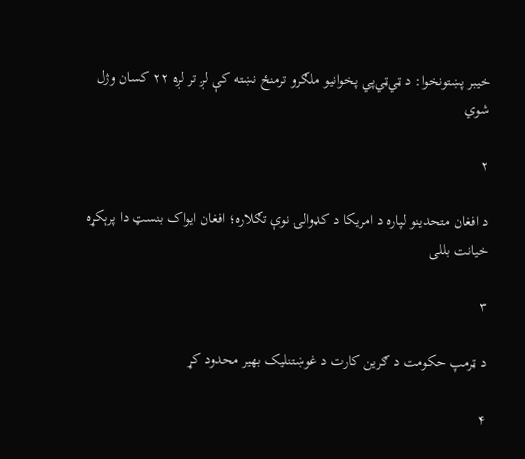خیبر پښتونخوا: د ټي‌ټي‌پي پخوانیو ملګرو ترمنځ نښته کې لږ تر لږه ۲۲ کسان وژل شوي

۲

د افغان متحدینو لپاره د امریکا د کډوالۍ نوې تګلاره؛ افغان ایواک بنسټ دا پرېکړه خیانت بللی

۳

د ټرمپ حکومت د ګرین کارت د غوښتنلیک بهیر محدود کړ

۴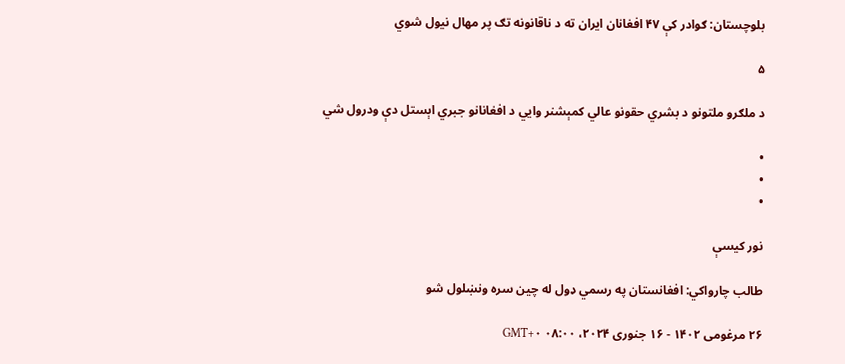بلوچستان: ګوادر کې ۴۷ افغانان ایران ته د ناقانونه تګ پر مهال نیول شوي

۵

د ملګرو ملتونو د بشري حقونو عالي کمېشنر وایي د افغانانو جبري اېستل دې ودرول شي

•
•
•

نور کیسې

طالب چارواکي: افغانستان په رسمي ډول له چین سره ونښلول شو

۲۶ مرغومی ۱۴۰۲ - ۱۶ جنوری ۲۰۲۴، ۰۸:۰۰ GMT+۰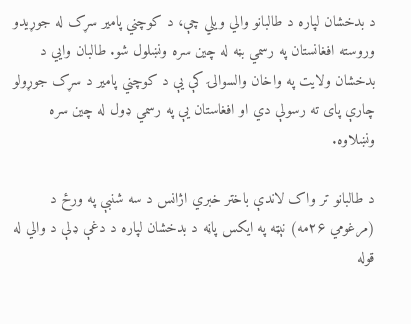د بدخشان لپاره د طالبانو والي ویلي چې، د کوچني پامیر سړک له جوړیدو وروسته افغانستان په رسمي بڼه له چین سره ونښلول شو. طالبان وايي د بدخشان ولایت په واخان والسوالۍ کې یې د کوچني پامیر د سړک جوړولو چارې پای ته رسولې دي او افغاستان یې په رسمي ډول له چين سره ونښلاوه.

د طالبانو تر واک لاندې باختر خبري اژانس د سه شنبې په ورځ د (مرغومي ۲۶مه) نېټه په ایکس پاڼه د بدخشان لپاره د دغې ډلې د والي له قوله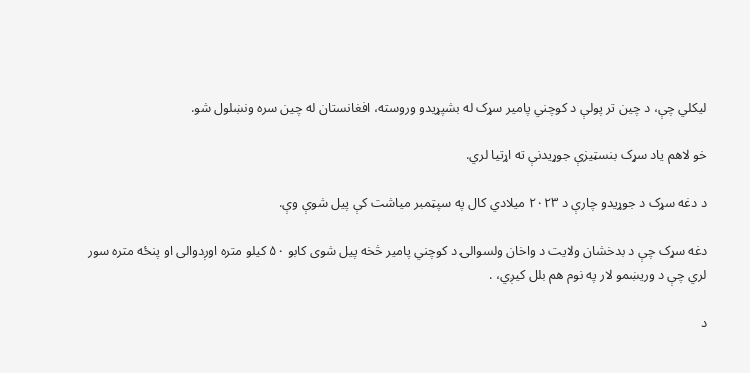لیکلي چې، د چین تر پولې د کوچني پامیر سړک له بشپړیدو وروسته، افغانستان له چین سره ونښلول شو.

خو لاهم یاد سړک بنسټیزې جوړیدنې ته اړتیا لري.

د دغه سړک د جوړیدو چارې د ۲۰۲۳ میلادي کال په سپټمبر میاشت کې پیل شوې وې.

دغه سړک چې د بدخشان ولایت د واخان ولسوالۍ د کوچني پامیر څخه پیل شوی کابو ۵۰ کیلو متره اوږدوالی او پنځه متره سور لري چې د وریښمو لار په نوم هم بلل کیږي، .

د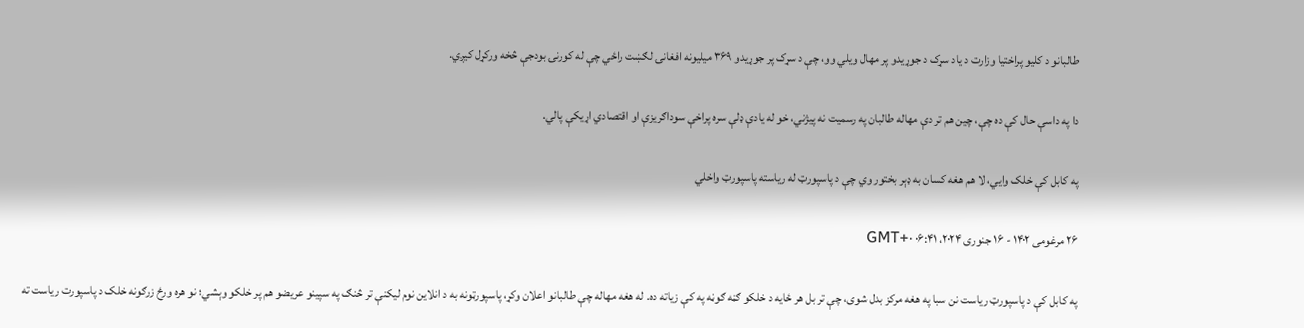طالبانو د کلیو پراختیا وزارت د یاد سړک د جوړیدو پر مهال ویلي وو، چې د سړک پر جوړیدو ۳۶۹ میلیونه افغانۍ لګښت راځي چې له کورنۍ بودجې څخه ورکړل کیږي.

دا په داسې حال کې ده چې، چین هم تر دې مهاله طالبان په رسمیت نه پيژني، خو له یادې ډلې سره پراخې سوداګریزې او اقتصادي اړیکې پالي.

په کابل کې خلک وايي، لا هم هغه کسان به ډېر بختور وي چې د پاسپورټ له ریاسته پاسپورټ واخلي

۲۶ مرغومی ۱۴۰۲ - ۱۶ جنوری ۲۰۲۴، ۰۶:۴۱ GMT+۰

په کابل کې د پاسپورټ ریاست نن سبا په هغه مرکز بدل شوی، چې تر بل هر ځایه د خلکو ګڼه ګوڼه په کې زیاته ده. له هغه مهاله چې طالبانو اعلان وکړ، پاسپورټونه به د انلاین نوم لیکنې تر څنګ په سپینو عریضو هم پر خلکو وېشي؛ نو هره ورځ زرګونه خلک د پاسپورت ریاست ته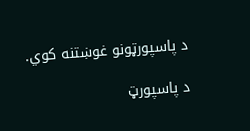د پاسپورټونو غوښتنه کوي.

د پاسپورټ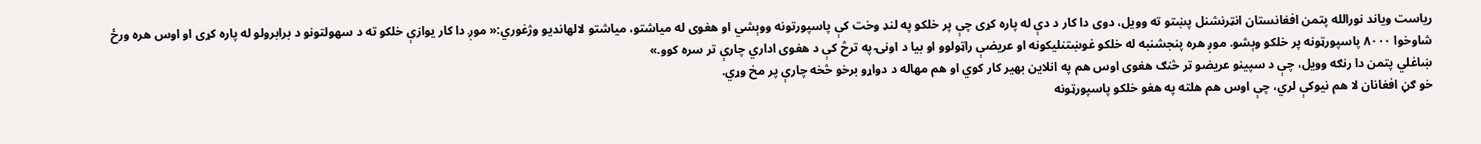ریاست ویاند نورالله پتمن افغانستان انټرنشنل پښتو ته وویل، دوی دا کار د دې له پاره کړی چې پر خلکو په لنډ وخت کې پاسپورتونه ووېشي او هغوی له میاشتو، میاشتو لالهاندیو وژغوري:« موږ دا کار یوازې خلکو ته د سهولتونو د برابرولو له پاره کړی او اوس هره ورځ شاوخوا ۸۰۰۰ پاسپورټونه پر خلکو وېشو. موږ هره پنجشنبه له خلکو غوښتنلیکونه او عریضې راټولوو او بیا د اونۍ په ترڅ کې د هغوی اداري چارې تر سره کوو.»
ښاغلي پتمن دا رنګه وویل، چې د سپینو عریضو تر څنګ هغوی اوس هم په انلاین بهیر کار کوي او هم مهاله د دواړو برخو څخه چارې پر مخ وړي.
خو ګڼ افغانان لا هم نیوکې لري، چې اوس هم هلته په هغو خلکو پاسپورټونه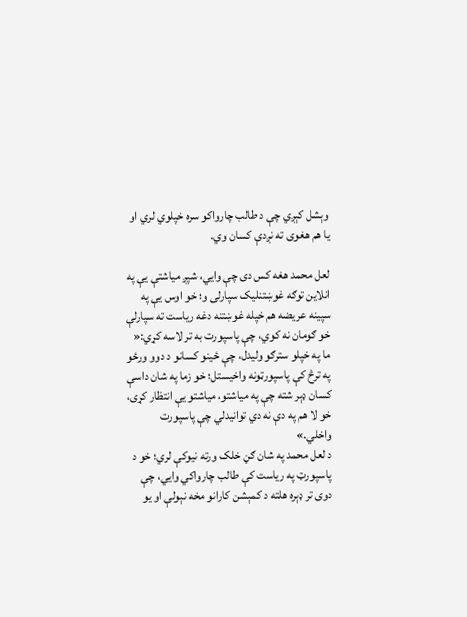وېشل کېږي چې د طالب چارواکو سره خپلوي لري او یا هم هغوی ته نږدې کسان وي.

لعل محمد هغه کس دی چې وايي، شپږ میاشتې یې په انلاین توګه غوښتنلیک سپارلی و؛ خو اوس یې په سپینه عریضه هم خپله غوښتنه دغه ریاست ته سپارلې خو ګومان نه کوي، چې پاسپورت به تر لاسه کړي:« ما په خپلو سترګو ولیدل، چې ځینو کسانو د دوو ورځو په ترڅ کې پاسپورټونه واخیستل؛ خو زما په شان داسې کسان ډېر شته چې په میاشتو، میاشتو یې انتظار کړی، خو لا هم په دې نه دي توانیدلي چې پاسپورت واخلي.»
د لعل محمد په شان ګڼ خلک ورته نیوکې لري؛ خو د پاسپورټ په ریاست کې طالب چارواکي وايي، چې دوی تر ډېره هلته د کمېشن کارانو مخه نېولې او یو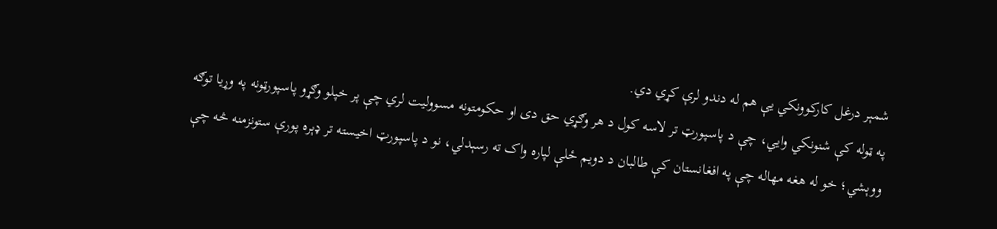شمېر درغل کارکوونکي یې هم له دندو لرې کړي دي.
په ټوله کې شنونکي وايي، چې د پاسپورټ تر لاسه کول د هر وګړي حق دی او حکومتونه مسوولیت لري چې پر خپلو وګړو پاسپورټونه په وړیا توګه ووېشي؛ خو له هغه مهاله چې په افغانستان کې طالبان د دویم ځلې لپاره واک ته رسېدلي، نو د پاسپورټ اخیسته تر ډېره پورې ستونزمنه څه چې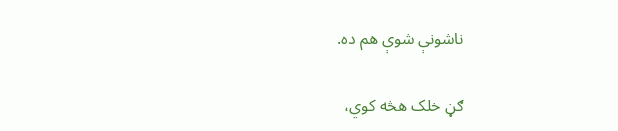ناشونې شوې هم ده.

ګڼ خلک هڅه کوي،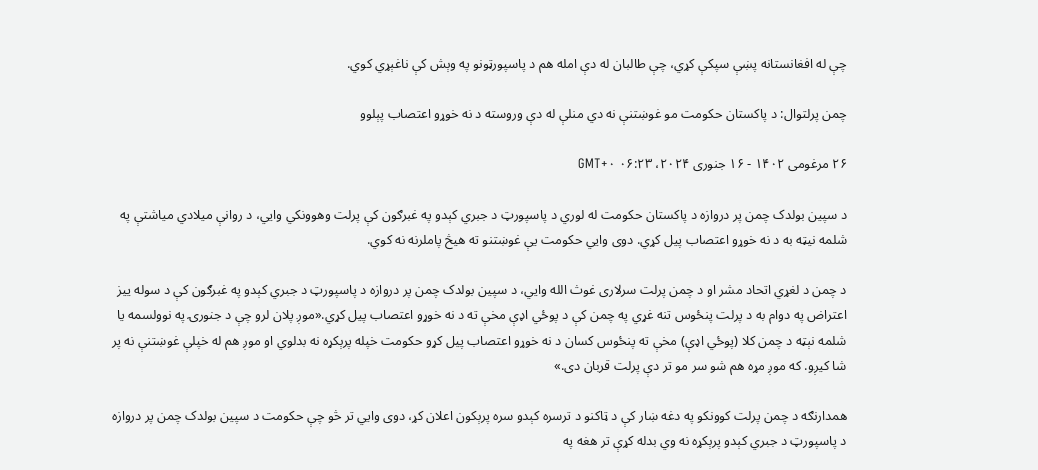چې له افغانستانه پښې سپکې کړي، چې طالبان له دې امله هم د پاسپورټونو په وېش کې ناغېړي کوي.

چمن پرلتوال: د پاکستان حکومت مو غوښتنې نه دي منلې له دې وروسته د نه خوړو اعتصاب پېلوو

۲۶ مرغومی ۱۴۰۲ - ۱۶ جنوری ۲۰۲۴، ۰۶:۲۳ GMT+۰

د سپین بولدک چمن پر دروازه د پاکستان حکومت له لوري د پاسپورټ د جبري کېدو په غبرګون کې پرلت وهوونکي وايي، د روانې میلادي میاشتې په شلمه نیټه به د نه خوړو اعتصاب پیل کړي. دوی وايي حکومت یې غوښتنو ته هیڅ پاملرنه نه کوي.

د چمن د لغړي اتحاد مشر او د چمن پرلت سرلاری غوث الله وايي، د سپین بولدک چمن پر دروازه د پاسپورټ د جبري کېدو په غبرګون کې د سوله ییز اعتراض په دوام به د پرلت پنځوس تنه غړي په چمن کې د پوځي اډې مخې ته د نه خوړو اعتصاب پیل کړي.«موږ پلان لرو چې د جنورۍ په نوولسمه یا شلمه نېټه د چمن کلا (پوځي اډې) مخې ته پنځوس کسان د نه خوړو اعتصاب پیل کړو حکومت خپله پرېکړه نه بدلوي او موږ هم له خپلې غوښتنې نه پر شا کیږو. که موږ مړه هم شو سر مو تر دې پرلت قربان دی.»

همدارنګه د چمن پرلت کوونکو په دغه ښار کې د ټاکنو د ترسره کېدو سره پرېکون اعلان کړ، دوی وايي تر څو چې حکومت د سپين بولدک چمن پر دروازه د پاسپورټ د جبري کېدو پرېکړه نه وي بدله کړې تر هغه په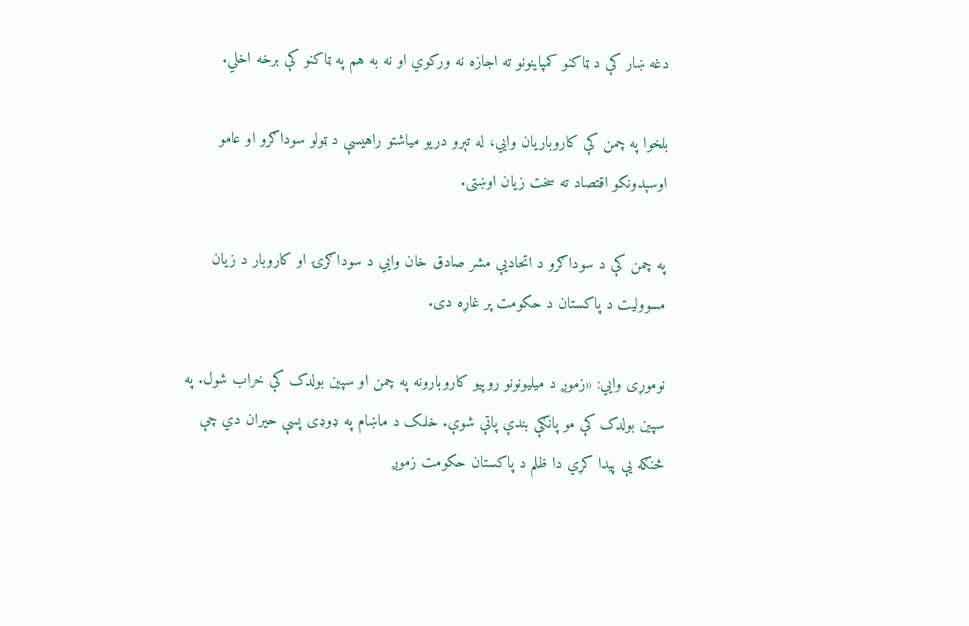دغه ښار کې د ټاکنو کمپاینونو ته اجازه نه ورکوي او نه به هم په ټاکنو کې برخه اخلي.

بلخوا په چمن کې کاروباریان وايي، له تېرو دریو میاشتو راهیسې د ټولو سوداګرو او عامو اوسېدونکو اقتصاد ته سخت زیان اوښتی.

په چمن کې د سوداګرو د اتحاديې مشر صادق خان وايي د سوداګرۍ او کاروبار د زیان مسوولیت د پاکستان د حکومت پر غاړه دی.

نوموړی وایي: «زموږ د میلیونونو روپیو کاروبارونه په چمن او سپین بولدک کې خراب شول. په سپین بولدک کې مو پانګې بندې پاتې شوې. خلک د ماښام په ډوډی پسې حیران دي چې څنګه يې پیدا کړي دا ظلم د پاکستان حکومت زموږ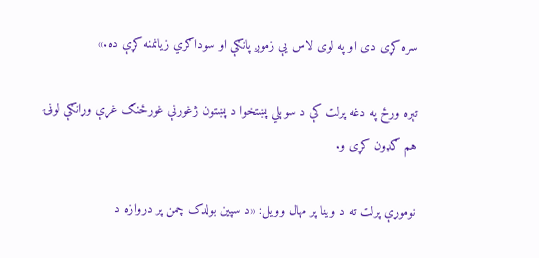سره کړی دی او په لوی لاس یې زموږ پانګې او سوداګري زیانمنه کړې ده.»

تېره ورځ په دغه پرلت کې د سوېلي پښتخوا د پښتون ژغورنې غورځنګ غړې وړانګې لوڼۍ هم ګډون کړی و.

نوموړې پرلت ته د وینا پر مهال وویل: «د سپین بولدک چمن پر دروازه د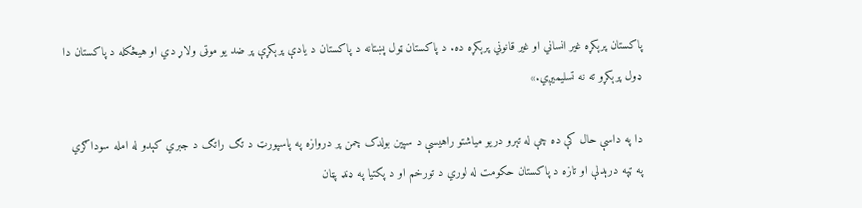پاکستان پرېکړه غیر انساني او غیر قانوني پرېکړه ده. د پاکستان ټول پښتانه د پاکستان د یادې پرېکړې پر ضد یو موټی ولاړ دي او هیڅکله د پاکستان دا ډول پرېکړو ته نه تسلیمیږي.»

دا په داسې حال کې ده چې له تېرو دریو میاشتو راهیسې د سپین بولدک چمن پر دروازه په پاسپورټ د تګ راتګ د جبري کېدو له امله سوداګري په ټپه درېدلې او تازه د پاکستان حکومت له لوري د تورخم او د پکتیا په ډنډ پټان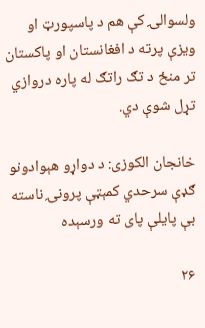ولسوالۍ کې هم د پاسپورټ او ویزې پرته د افغانستان او پاکستان تر منځ د تګ راتګ له پاره دروازي تړل شوې دي.

خانجان الکوزی: د دواړو هېوادونو ګډې سرحدي کمېټې پرونۍ ناسته بې پایلې پای ته ورسېده

۲۶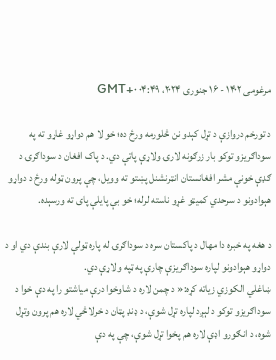مرغومی ۱۴۰۲ - ۱۶ جنوری ۲۰۲۴، ۰۴:۴۹ GMT+۰

د تورخم دروازې د تړل کېدو نن څلورمه ورځ ده؛ خو لا هم دواړو غاړو ته په سوداګریزو توکو بار زرګونه لارۍ ولاړې پاتې دي. د پاک افغان د سوداګرۍ د ګډې خونې مشر افغانستان انټرنشنل پښتو ته وویل، چې پرون ټوله ورځ د دواړو هېوادونو د سرحدي کمیټو غړو ناسته لرله؛ خو بې پایلې پای ته ورسېده.

د هغه په خبره دا مهال د پاکستان سره د سوداګرۍ له پاره ټولې لارې بندې دي او د دواړو هېوادونو لپاره سوداګریزې چارې په ټپه ولاړې دي.
ښاغلي الکوزي زیاته کړه:« د چمن لاره د شاوخوا درې میاشتو را په دې خوا د سوداګریزو توکو د لېږد لپاره تړل شوې، د ډنډ پټان د خرلاڅي لاره هم پرون وتړل شوه، د انګورو اډې لاره هم پخوا تړل شوې، چې په دې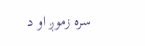سره زموږ او د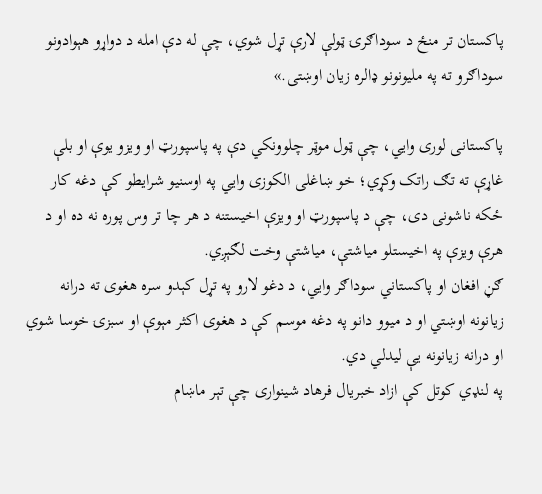پاکستان تر منځ د سوداګرۍ ټولې لارې تړل شوي، چې له دې امله د دواړو هېوادونو سوداګرو ته په ملیونونو ډالره زیان اوښتی.»

پاکستانی لوری وايي، چې ټول موټر چلوونکي دې په پاسپورټ او ویزو یوې او بلې غاړې ته تګ راتک وکړي؛ خو ښاغلی الکوزی وايي په اوسنیو شرایطو کې دغه کار ځکه ناشونی دی، چې د پاسپورټ او ویزې اخیستنه د هر چا تر وس پوره نه ده او د هرې ویزې په اخیستلو میاشتې، میاشتې وخت لګېږي.
ګڼ افغان او پاکستاني سوداګر وايي، د دغو لارو په تړل کېدو سره هغوی ته درانه زیانونه اوښتي او د میوو دانو په دغه موسم کې د هغوی اکثر مېوې او سبزۍ خوسا شوي او درانه زیانونه یې لیدلي دي.
په لنډي کوتل کې ازاد خبریال فرهاد شینواری چې تېر ماښام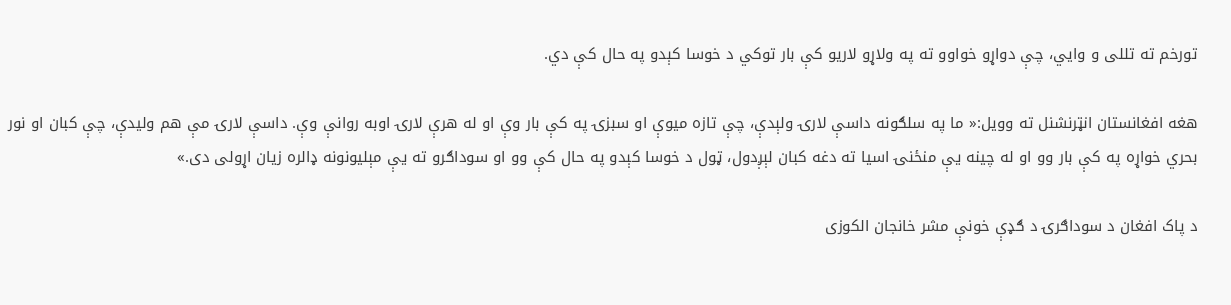تورخم ته تللی و وايي، چې دواړو خواوو ته په ولاړو لاریو کې بار توکي د خوسا کېدو په حال کې دي.

هغه افغانستان انټرنشنل ته وویل:« ما په سلګونه داسې لارۍ ولېدې، چې تازه میوې او سبزۍ په کې بار وې او له هرې لارۍ اوبه روانې وې. داسې لارۍ مې هم ولیدې، چې کبان او نور بحري خواړه په کې بار وو او له چینه یې منځنۍ اسیا ته دغه کبان لېږدول، ټول د خوسا کېدو په حال کې وو او سوداګرو ته یې مېلیونونه ډالره زیان اړولی دی.»

د پاک افغان د سوداګرۍ د ګډې خونې مشر خانجان الکوزی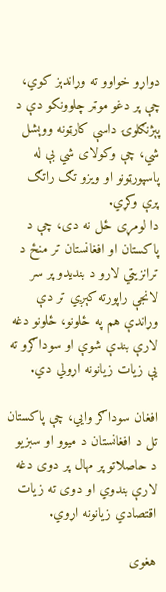دواړو خواوو ته وړاندېز کوي، چې پر دغو موټر چلوونکو دې د پېژنګلوۍ داسې کارټونه ووېشل شي، چې وکولای شي بې له پاسپورټونو او ویزو تګ راتګ پرې وکړي.
دا لومړی ځل نه دی، چې د پاکستان او افغانستان تر منځ د ترانزیټي لارو د بندیدو پر سر لانجې راپورته کېږي تر دې وړاندې هم په ځلونو، ځلونو دغه لارې بندې شوې او سوداګرو ته یې زیات زیانونه اړولي دي.

افغان سوداګر وايي، چې پاکستان تل د افغانستان د میوو او سبزیو د حاصلاتو پر مهال پر دوی دغه لارې بندوي او دوی ته زیات اقتصادي زیانونه اړوي.

هغوی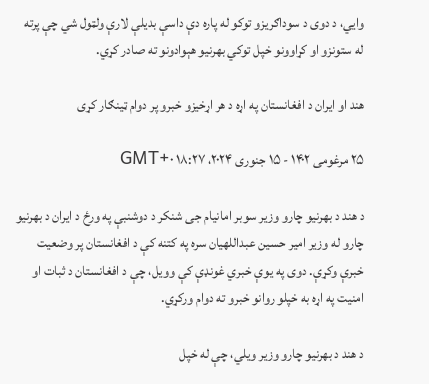وايي، د دوی د سوداګریزو توکو له پاره دې داسې بدیلې لارې ولټول شي چې پرته له ستونزو او کړاوونو خپل توکي بهرنیو هېوادونو ته صادر کړي.

هند او ایران د افغانستان په اړه د هر اړخیزو خبرو پر دوام ټینګار کړی

۲۵ مرغومی ۱۴۰۲ - ۱۵ جنوری ۲۰۲۴، ۱۸:۲۷ GMT+۰

د هند د بهرنیو چارو وزیر سوبر امانیام جی شنکر د دوشنبې په ورځ د ایران د بهرنیو چارو له وزیر امیر حسین عبداللهیان سره په کتنه کې د افغانستان پر وضعیت خبرې وکړې. دوی په یوې خبري غونډې کې وویل، چې د افغانستان د ثبات او امنیت په اړه به خپلو روانو خبرو ته دوام ورکړي.

د هند د بهرنیو چارو وزیر ویلي، چې له خپل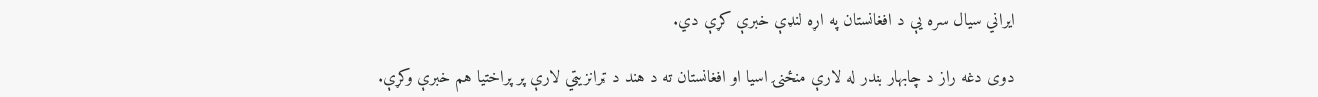ایراني سیال سره یې د افغانستان په اړه لنډې خبرې کړې دي.

دوی دغه راز د چابهار بندر له لارې منځنۍ اسیا او افغانستان ته د هند د ټرانزیټي لارې پر پراختیا هم خبرې وکړې.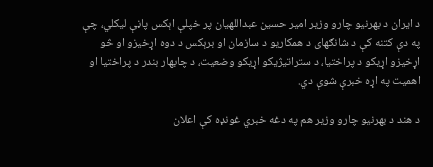د ایران د بهرنیو چارو وزیر امیر حسین عبداللهیان پر خپلې اېکس پاڼې لیکلي، چې په دې کتنه کې د شانګهای د همکاریو د سازمان او برېکس د دوه اړخیزو او څو اړخیزو اړیکو د پراختیا، د ستراتیژیکو اړیکو وضعیت، د چابهار بندر د پراختیا او اهمیت په اړه خبرې شوې دي.

د هند د بهرنیو چارو وزیر هم په دغه خبري غونډه کې اعلان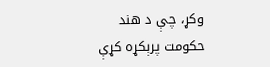وکړ، چې د هند حکومت پرېکړه کړې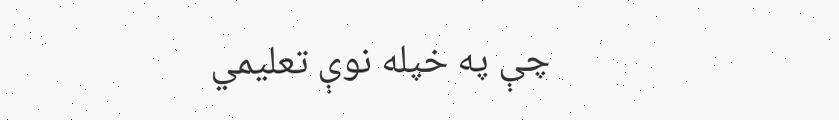چې په خپله نوې تعلیمي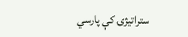ستراتیژۍ کې پارسي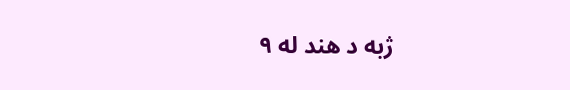ژبه د هند له ۹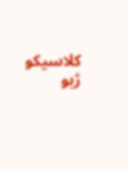کلاسیکو ژبو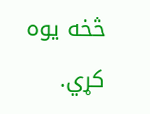څخه یوه کړي.